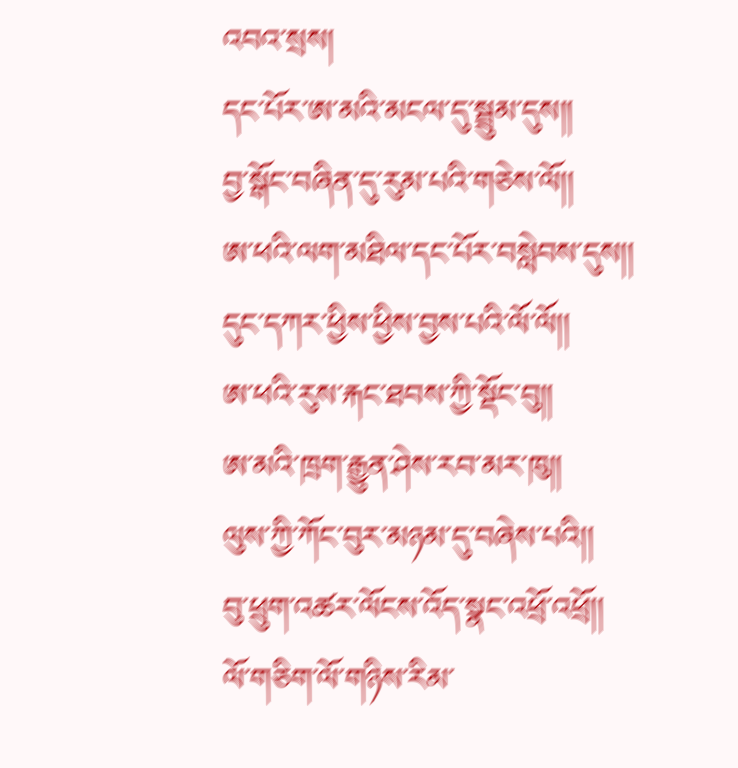འབའ་སྲས།
དང་པོར་ཨ་མའི་མངལ་དུ་སྦྲུམ་དུས།།
བྱ་སྒོང་བཞིན་དུ་རུམ་པའི་གཅེས་ལོ།།
ཨ་ཕའི་ལག་མཐིལ་དང་པོར་བསླེབས་དུས།།
དུང་དཀར་ཕྱིས་ཕྱིས་བྱས་པའི་ལོ་ལོ།།
ཨ་ཕའི་རུས་རྐང་ཐབས་ཀྱི་སྡོང་བུ།།
ཨ་མའི་ཁྲག་རྒྱུན་ཤེས་རབ་མར་ཁུ།།
ལུས་ཀྱི་ཀོང་བུར་མཉམ་དུ་བཞེས་པའི།།
བུ་ཕྲུག་འཚར་ལོངས་འོད་སྣང་འཕྲོ་འཕྲོ།།
ལོ་གཅིག་ལོ་གཉིས་རིམ་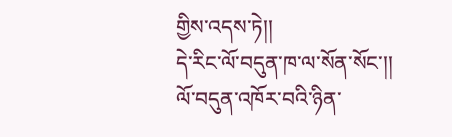གྱིས་འདས་ཏེ།།
དེ་རིང་ལོ་བདུན་ཁ་ལ་སོན་སོང་།།
ལོ་བདུན་འཁོར་བའི་ཉིན་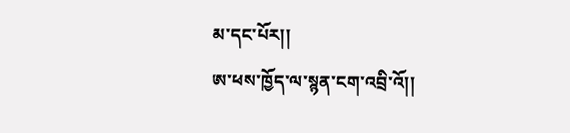མ་དང་པོར།།
ཨ་ཕས་ཁྱོད་ལ་སྙན་ངག་འབྲི་འོ།།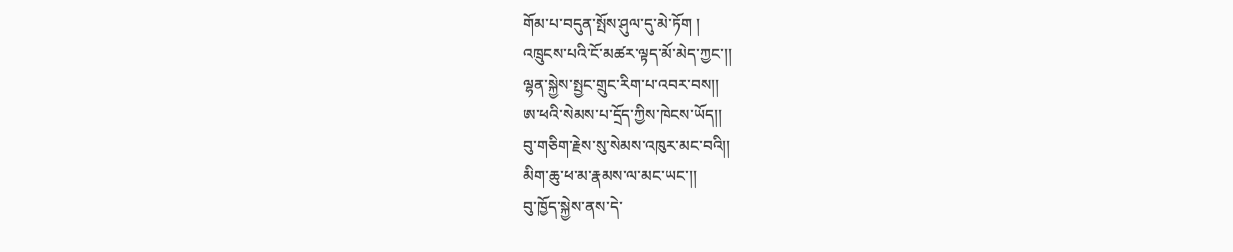གོམ་པ་བདུན་སྤོས་ཤུལ་དུ་མེ་ཏོག །
འཁྲུངས་པའི་ངོ་མཚར་ལྟད་མོ་མེད་ཀྱང་།།
ལྷན་སྐྱེས་སྤྱང་གྲུང་རིག་པ་འབར་བས།།
ཨ་ཕའི་སེམས་པ་དྲོད་ཀྱིས་ཁེངས་ཡོད།།
བུ་གཅིག་རྗེས་སུ་སེམས་འཁུར་མང་བའི།།
མིག་ཆུ་ཕ་མ་རྣམས་ལ་མང་ཡང་།།
བུ་ཁྱོད་སྐྱེས་ནས་དེ་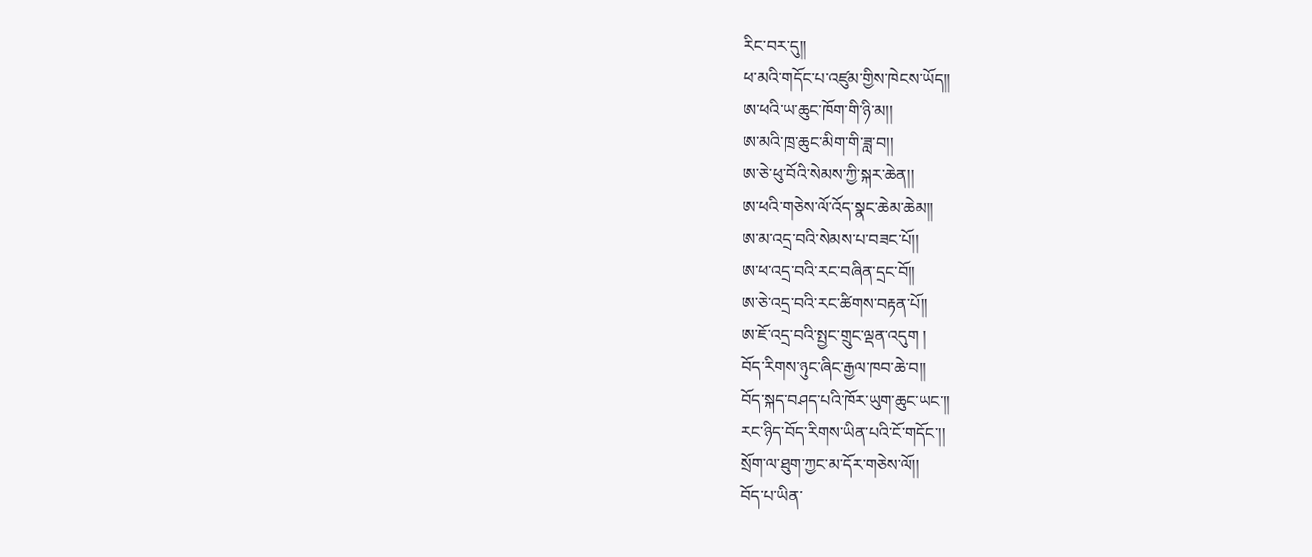རིང་བར་དུ།།
ཕ་མའི་གདོང་པ་འཛུམ་གྱིས་ཁེངས་ཡོད།།
ཨ་ཕའི་ཡ་ཆུང་ཁོག་གི་ཉི་མ།།
ཨ་མའི་ཁྲ་ཆུང་མིག་གི་ཟླ་བ།།
ཨ་ཅེ་ཕུ་བོའི་སེམས་ཀྱི་སྐར་ཆེན།།
ཨ་ཕའི་གཅེས་ལོ་འོད་སྣང་ཆེམ་ཆེམ།།
ཨ་མ་འདྲ་བའི་སེམས་པ་བཟང་པོ།།
ཨ་ཕ་འདྲ་བའི་རང་བཞིན་དྲང་བོ།།
ཨ་ཅེ་འདྲ་བའི་རང་ཚིགས་བརྟན་པོ།།
ཨ་ཇོ་འདྲ་བའི་སྤྱང་གྲུང་ལྡན་འདུག །
བོད་རིགས་ཉུང་ཞིང་རྒྱལ་ཁབ་ཆེ་བ།།
བོད་སྐད་བཤད་པའི་ཁོར་ཡུག་ཆུང་ཡང་།།
རང་ཉིད་བོད་རིགས་ཡིན་པའི་ངོ་གདོང་།།
སྲོག་ལ་ཐུག་ཀྱང་མ་དོར་གཅེས་ལོ།།
བོད་པ་ཡིན་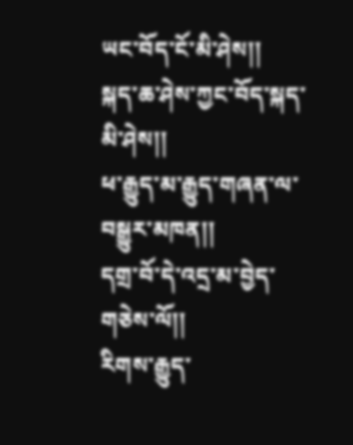ཡང་བོད་ངོ་མི་ཤེས།།
སྐད་ཆ་ཤེས་ཀྱང་བོད་སྐད་མི་ཤེས།།
ཕ་རྒྱུད་མ་རྒྱུད་གཞན་ལ་བསྒྱུར་མཁན།།
དགྲ་བོ་དེ་འདྲ་མ་བྱེད་གཅེས་ལོ།།
རིགས་རྒྱུད་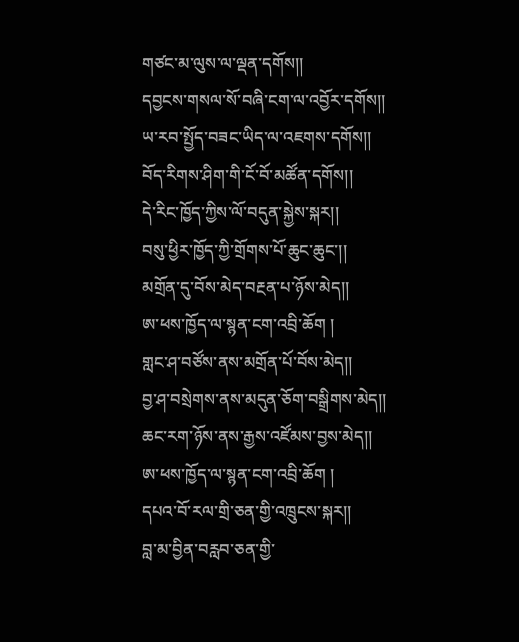གཙང་མ་ལུས་ལ་ལྡན་དགོས།།
དབྱངས་གསལ་སོ་བཞི་ངག་ལ་འབྱོར་དགོས།།
ཡ་རབ་སྤྱོད་བཟང་ཡིད་ལ་འཇགས་དགོས།།
བོད་རིགས་ཤིག་གི་ངོ་བོ་མཚོན་དགོས།།
དེ་རིང་ཁྱོད་ཀྱིས་ལོ་བདུན་སྐྱེས་སྐར།།
བསུ་ཕྱིར་ཁྱོད་ཀྱི་གྲོགས་པོ་ཆུང་ཆུང་།།
མགྲོན་དུ་བོས་མེད་བརྔན་པ་ཉོས་མེད།།
ཨ་ཕས་ཁྱོད་ལ་སྙན་ངག་འབྲི་ཆོག །
གླང་ཤ་བཙོས་ནས་མགྲོན་པོ་བོས་མེད།།
བྱ་ཤ་བསྲེགས་ནས་མདུན་ཅོག་བསྒྲིགས་མེད།།
ཆང་རག་ཉོས་ནས་རྒྱས་འཛོམས་བྱས་མེད།།
ཨ་ཕས་ཁྱོད་ལ་སྙན་ངག་འབྲི་ཆོག །
དཔའ་བོ་རལ་གྲི་ཅན་གྱི་འཁྲུངས་སྐར།།
བླ་མ་བྱིན་བརླབ་ཅན་གྱི་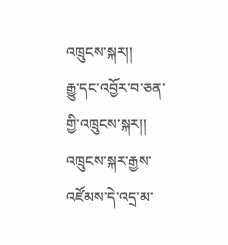འཁྲུངས་སྐར།།
རྒྱུ་དང་འབྱོར་བ་ཅན་གྱི་འཁྲུངས་སྐར།།
འཁྲུངས་སྐར་རྒྱས་འཛོམས་དེ་འདྲ་མ་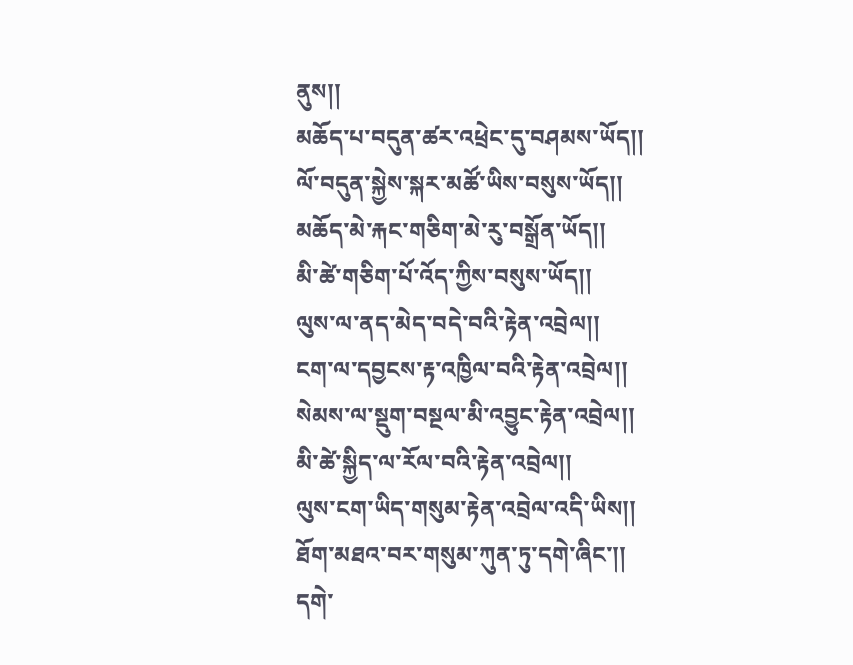ནུས།།
མཆོད་པ་བདུན་ཚར་འཕྲེང་དུ་བཤམས་ཡོད།།
ལོ་བདུན་སྐྱེས་སྐར་མཚོ་ཡིས་བསུས་ཡོད།།
མཆོད་མེ་རྐང་གཅིག་མེ་རུ་བསྒྲོན་ཡོད།།
མི་ཚེ་གཅིག་པོ་འོད་ཀྱིས་བསུས་ཡོད།།
ལུས་ལ་ནད་མེད་བདེ་བའི་རྟེན་འབྲེལ།།
ངག་ལ་དབྱངས་རྟ་འཁྱིལ་བའི་རྟེན་འབྲེལ།།
སེམས་ལ་སྡུག་བསྔལ་མི་འབྱུང་རྟེན་འབྲེལ།།
མི་ཚེ་སྐྱིད་ལ་རོལ་བའི་རྟེན་འབྲེལ།།
ལུས་ངག་ཡིད་གསུམ་རྟེན་འབྲེལ་འདི་ཡིས།།
ཐོག་མཐའ་བར་གསུམ་ཀུན་ཏུ་དགེ་ཞིང་།།
དགེ་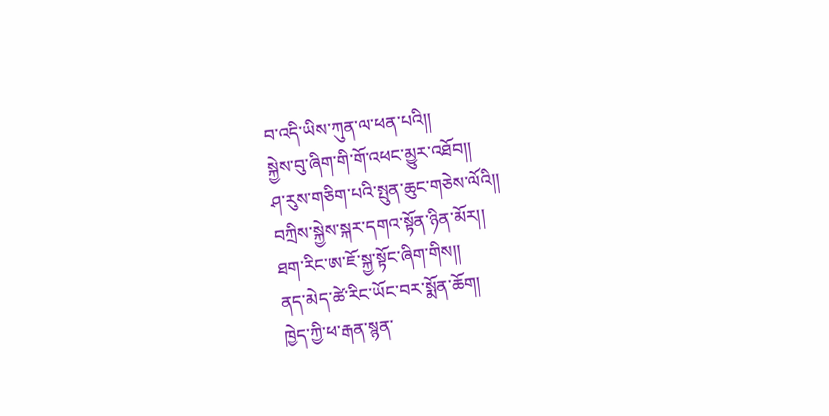བ་འདི་ཡིས་ཀུན་ལ་ཕན་པའི།།
སྐྱེས་བུ་ཞིག་གི་གོ་འཕང་མྱུར་འཐོབ།།
ཤ་རུས་གཅིག་པའི་སྤུན་ཆུང་གཅེས་ལོའི།།
བཀྲིས་སྐྱེས་སྐར་དགའ་སྟོན་ཉིན་མོར།།
ཐག་རིང་ཨ་ཇོ་སྐྱ་སྟོང་ཞིག་གིས།།
ནད་མེད་ཚེ་རིང་ཡོང་བར་སྨོན་ཆོག།
ཁྱེད་ཀྱི་ཕ་རྒན་སྙན་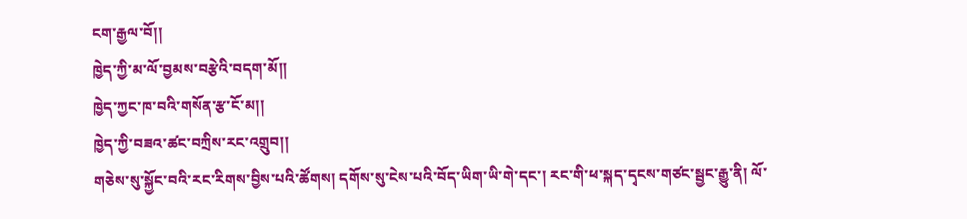ངག་རྒྱལ་བོ།།
ཁྱེད་ཀྱི་མ་ལོ་བྱམས་བརྩེའི་བདག་མོ།།
ཁྱེད་ཀྱང་ཁ་བའི་གསོན་རྩ་ངོ་མ།།
ཁྱེད་ཀྱི་བཟའ་ཚང་བཀྲིས་རང་འགྲུབ།།
གཅེས་སུ་སྐྱོང་བའི་རང་རིགས་བྱིས་པའི་ཚོགས། དགོས་སུ་ངེས་པའི་བོད་ཡིག་ཡི་གེ་དང་། རང་གི་ཕ་སྐད་དྭངས་གཙང་སྦྱང་རྒྱུ་ནི། ལོ་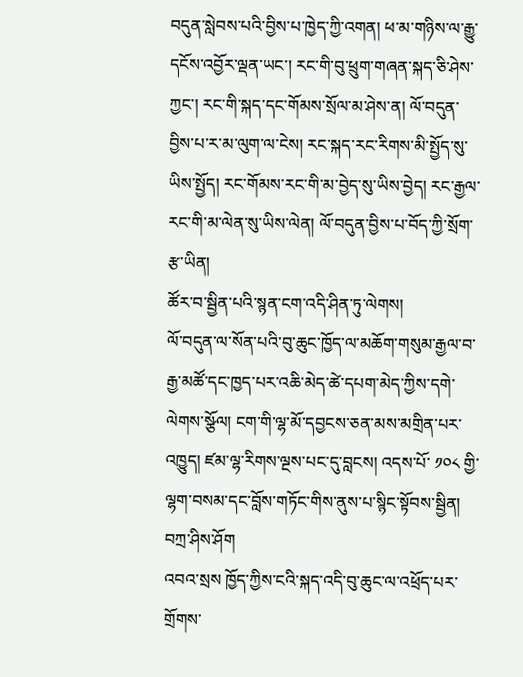བདུན་སླེབས་པའི་བྱིས་པ་ཁྱེད་ཀྱི་འགན། ཕ་མ་གཉིས་ལ་རྒྱུ་དངོས་འབྱོར་ལྡན་ཡང་། རང་གི་བུ་ཕྲུག་གཞན་སྐད་ཅི་ཤེས་ཀྱང་། རང་གི་སྐད་དང་གོམས་སྲོལ་མ་ཤེས་ན། ལོ་བདུན་བྱིས་པ་ར་མ་ལུག་ལ་ངེས། རང་སྐད་རང་རིགས་མི་སྤྱོད་སུ་ཡིས་སྤྱོད། རང་གོམས་རང་གི་མ་བྱེད་སུ་ཡིས་བྱེད། རང་རྒྱལ་རང་གི་མ་ལེན་སུ་ཡིས་ལེན། ལོ་བདུན་བྱིས་པ་བོད་ཀྱི་སྲོག་རྩ་ཡིན།
ཚོར་བ་སྦྱིན་པའི་སྙན་ངག་འདི་ཤིན་ཏུ་ལེགས།
ལོ་བདུན་ལ་སོན་པའི་བུ་ཆུང་ཁྱོད་ལ་མཆོག་གསུམ་རྒྱལ་བ་རྒྱ་མཚོ་དང་ཁྱད་པར་འཆི་མེད་ཚེ་དཔག་མེད་ཀྱིས་དགེ་ལེགས་སྩོལ། ངག་གི་ལྷ་མོ་དབྱངས་ཅན་མས་མགྲིན་པར་འཁྱུད། ཛམ་ལྷ་རིགས་ལྔས་པང་དུ་བླངས། འདས་པོ་ ༡༠༨ གྱི་ལྷག་བསམ་དང་བློས་གཏོང་གིས་ནུས་པ་སྙིང་སྟོབས་སྦྱིན། བཀྲ་ཤིས་ཤོག
འབའ་སྲས ཁྱོད་ཀྱིས་ངའི་སྐད་འདི་བུ་ཆུང་ལ་འཕྲོད་པར་གྲོགས་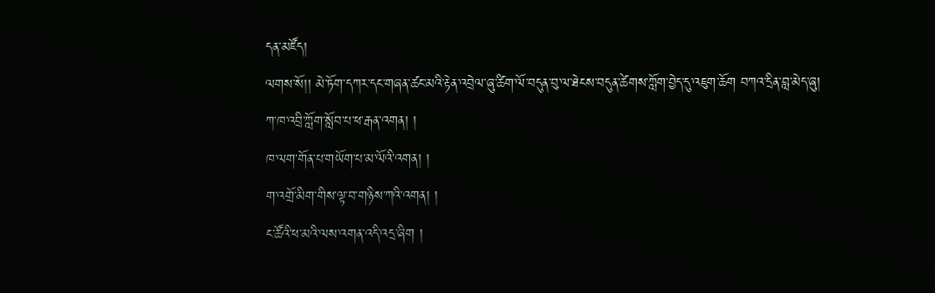དན་མཛོད།
ལགས་སོ།། མེ་ཏོག་དཀར་དང་གཞན་ཚང་མའི་རྟེན་འབྲེལ་ཞུ་ཚིག་ལོ་བདུན་བུ་ལ་ཐེངས་བདུན་ཚེགས་ཀློག་བྱེད་དུ་འཇུག་ཆོག བཀའ་དྲིན་བླ་མེད་ཞུ།
ཀ་ཁ་འབྲི་ཀློག་སློབ་པ་ཕ་རྒན་འགན། །
ཁ་ལག་གོན་པ་གཡོག་པ་མ་ལོའི་འགན། །
ག་འགྲོ་མིག་གིས་ལྟ་བ་གཉིས་ཀའི་འགན། །
ང་ཚོའི་ཕ་མའི་ལས་འགན་འདི་འདྲ་ཞིག །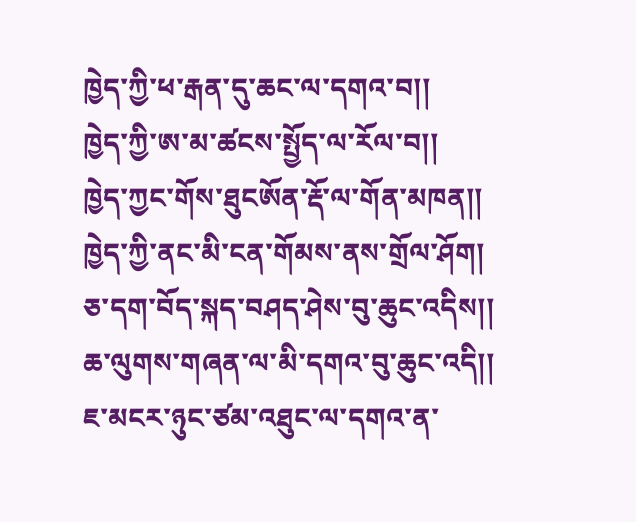ཁྱེད་ཀྱི་ཕ་རྒན་དུ་ཆང་ལ་དགའ་བ།།
ཁྱེད་ཀྱི་ཨ་མ་ཚངས་སྤྱོད་ལ་རོལ་བ།།
ཁྱེད་ཀྱང་གོས་ཐུངཨོན་རྡོ་ལ་གོན་མཁན།།
ཁྱེད་ཀྱི་ནང་མི་ངན་གོམས་ནས་གྲོལ་ཤོག།
ཅ་དག་བོད་སྐད་བཤད་ཤེས་བུ་ཆུང་འདིས།།
ཆ་ལུགས་གཞན་ལ་མི་དགའ་བུ་ཆུང་འདི།།
ཇ་མངར་ཉུང་ཙམ་འཐུང་ལ་དགའ་ན་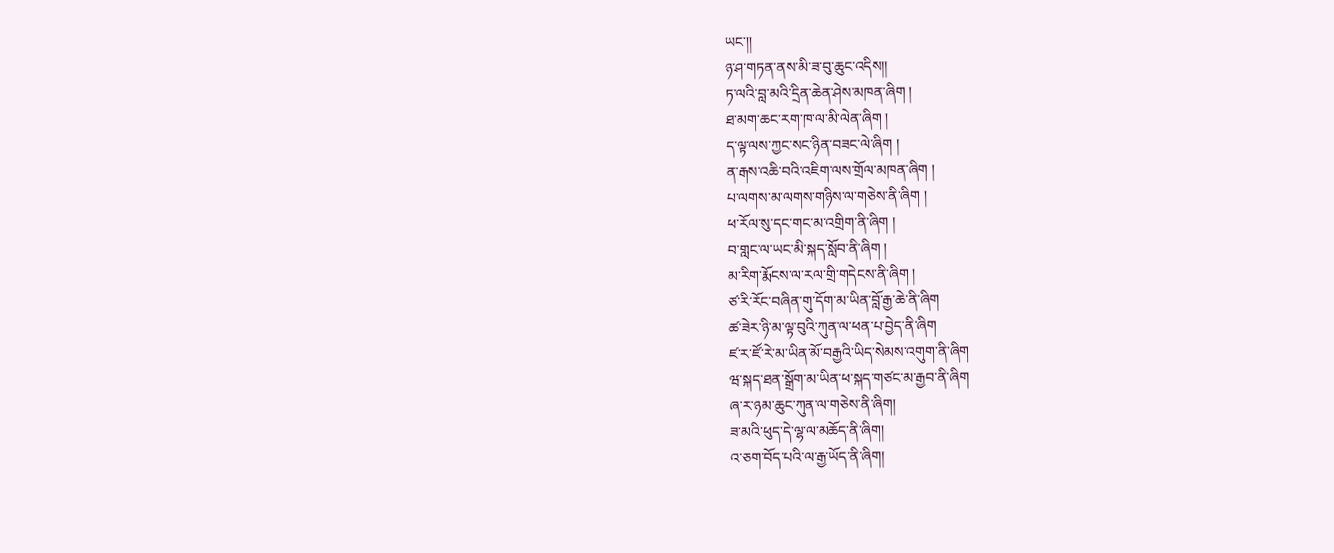ཡང་།།
ཉ་ཤ་གཏན་ནས་མི་ཟ་བུ་ཆུང་འདིས།།
ཏ་ལའི་བླ་མའི་དྲིན་ཆེན་ཤེས་མཁན་ཞིག །
ཐ་མག་ཆང་རག་ཁ་ལ་མི་ལེན་ཞིག །
ད་ལྟ་ལས་ཀྱང་སང་ཉིན་བཟང་ལེ་ཞིག །
ན་རྒས་འཆི་བའི་འཇིག་ལས་གྲོལ་མཁན་ཞིག །
པ་ལགས་མ་ལགས་གཉིས་ལ་གཅེས་ནི་ཞིག །
ཕ་རོལ་སུ་དང་གང་མ་འགྲིག་ནི་ཞིག །
བ་གླང་ལ་ཡང་མི་སྐད་སློབ་ནི་ཞིག །
མ་རིག་རྨོངས་ལ་རལ་གྲི་གདེངས་ནི་ཞིག །
ཙ་རི་རོང་བཞིན་གུ་དོག་མ་ཡིན་བློ་རྒྱ་ཆེ་ནི་ཞིག
ཚ་ཟེར་ཉི་མ་ལྟ་བུའི་ཀུན་ལ་ཕན་པ་བྱེད་ནི་ཞིག
ཛ་ར་ཛོ་རེ་མ་ཡིན་མོ་བརྒྱའི་ཡིད་སེམས་འགུག་ནི་ཞིག
ཝ་སྐད་ཐན་སྒྲོག་མ་ཡིན་ཕ་སྐད་གཙང་མ་རྒྱབ་ནི་ཞིག
ཞ་ར་ཉམ་ཆུང་ཀུན་ལ་གཅེས་ནི་ཞིག།
ཟ་མའི་ཕུད་དེ་ལྷ་ལ་མཆོད་ནི་ཞིག།
འ་ཅག་བོད་པའི་ལ་རྒྱ་ཡོད་ནི་ཞིག།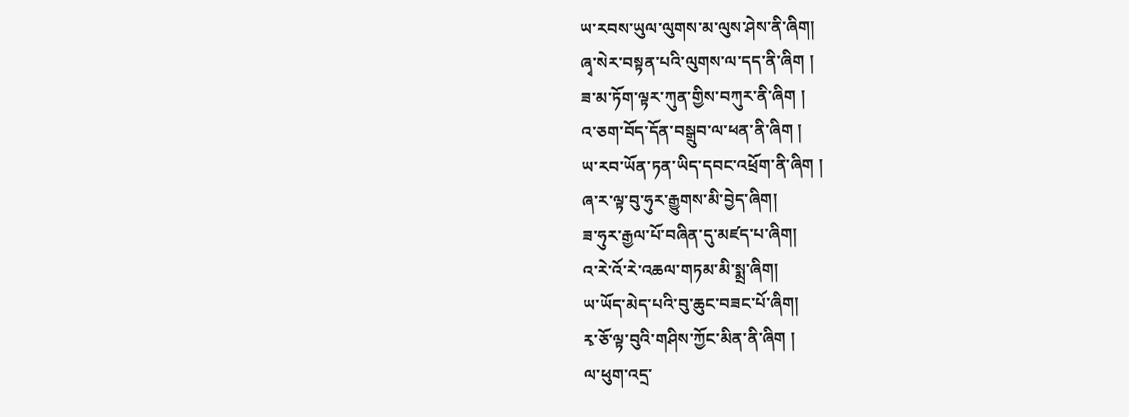ཡ་རབས་ཡུལ་ལུགས་མ་ལུས་ཤེས་ནི་ཞིག།
ཞྭ་སེར་བསྟན་པའི་ལུགས་ལ་དད་ནི་ཞིག །
ཟ་མ་ཏོག་ལྟར་ཀུན་གྱིས་བཀུར་ནི་ཞིག །
འ་ཅག་བོད་དོན་བསྒྲུབ་ལ་ཕན་ནི་ཞིག །
ཡ་རབ་ཡོན་ཏན་ཡིད་དབང་འཕྲོག་ནི་ཞིག །
ཞ་ར་ལྟ་བུ་ཧུར་རྒྱུགས་མི་བྱེད་ཞིག།
ཟ་ཧུར་རྒྱལ་པོ་བཞིན་དུ་མཛད་པ་ཞིག།
འ་རེ་འོ་རེ་འཆལ་གཏམ་མི་སྨྲ་ཞིག།
ཡ་ཡོད་མེད་པའི་བུ་ཆུང་བཟང་པོ་ཞིག།
རྭ་ཅོ་ལྟ་བུའི་གཤིས་ཀྱོང་མིན་ནི་ཞིག །
ལ་ཕུག་འདྲ་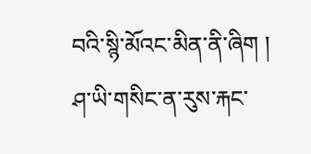བའི་སྙི་མོའང་མིན་ནི་ཞིག །
ཤ་ཡི་གསིང་ན་རུས་རྐང་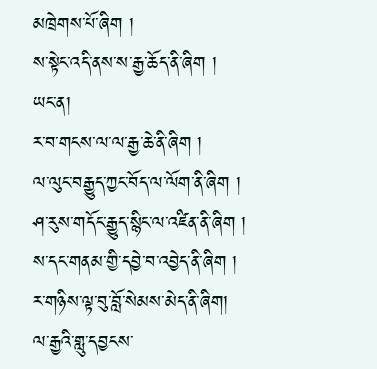མཁྲེགས་པོ་ཞིག །
ས་སྟེང་འདི་ནས་ས་རྒྱ་ཆོད་ནི་ཞིག །
ཡང་ན།
ར་བ་གངས་ལ་ལ་རྒྱ་ཆེ་ནི་ཞིག །
ལ་ལུང་བརྒྱུད་ཀྱང་བོད་ལ་ལོག་ནི་ཞིག །
ཤ་རུས་གདོང་རྒྱུད་སྙིང་ལ་འཛིན་ནི་ཞིག །
ས་དང་གནམ་གྱི་དབྱེ་བ་འབྱེད་ནི་ཞིག །
ར་གཉིས་ལྟ་བུ་བློ་སེམས་མེད་ནི་ཞིག།
ལ་རྒྱའི་གླུ་དབྱངས་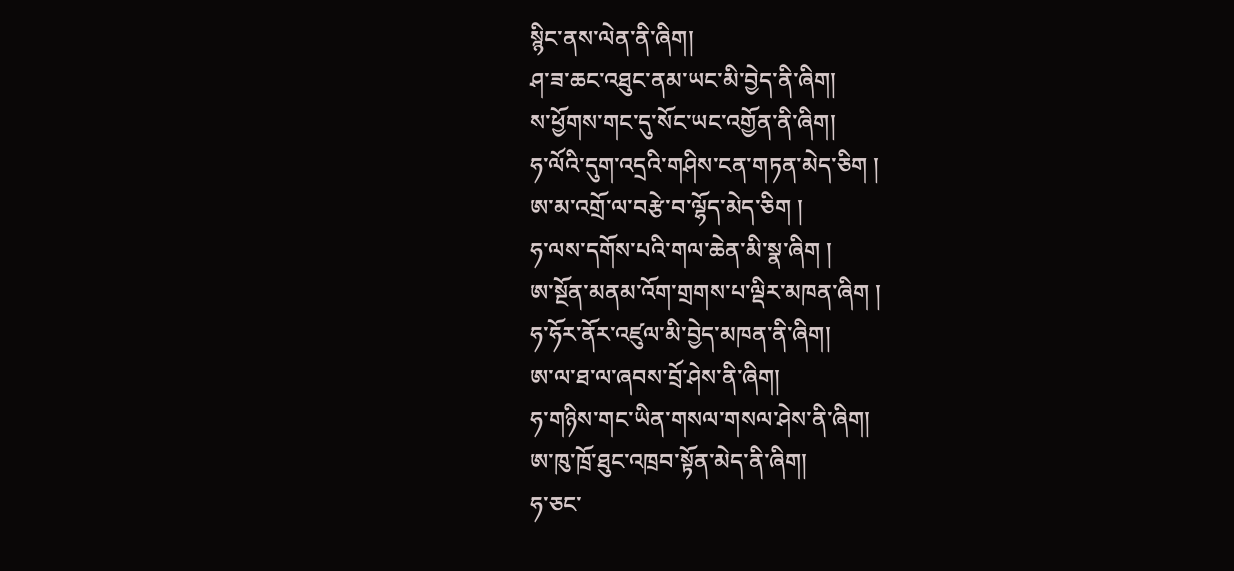སྙིང་ནས་ལེན་ནི་ཞིག།
ཤ་ཟ་ཆང་འཐུང་ནམ་ཡང་མི་བྱེད་ནི་ཞིག།
ས་ཕྱོགས་གང་དུ་སོང་ཡང་འགྱོན་ནི་ཞིག།
ཧ་ལོའི་དུག་འདྲའི་གཤིས་ངན་གཏན་མེད་ཅིག །
ཨ་མ་འགྲོ་ལ་བརྩེ་བ་ལྷོད་མེད་ཅིག །
ཧ་ལས་དགོས་པའི་གལ་ཆེན་མི་སྣ་ཞིག །
ཨ་སྔོན་མནམ་འོག་གྲགས་པ་ལྡིར་མཁན་ཞིག །
ཧ་ཧོར་ནོར་འཛུལ་མི་བྱེད་མཁན་ནི་ཞིག།
ཨ་ལ་ཐ་ལ་ཞབས་བྲོ་ཤེས་ནི་ཞིག།
ཧ་གཉིས་གང་ཡིན་གསལ་གསལ་ཤེས་ནི་ཞིག།
ཨ་ཁུ་ཁྲོ་ཐུང་འཁྲབ་སྟོན་མེད་ནི་ཞིག།
ཧ་ཅང་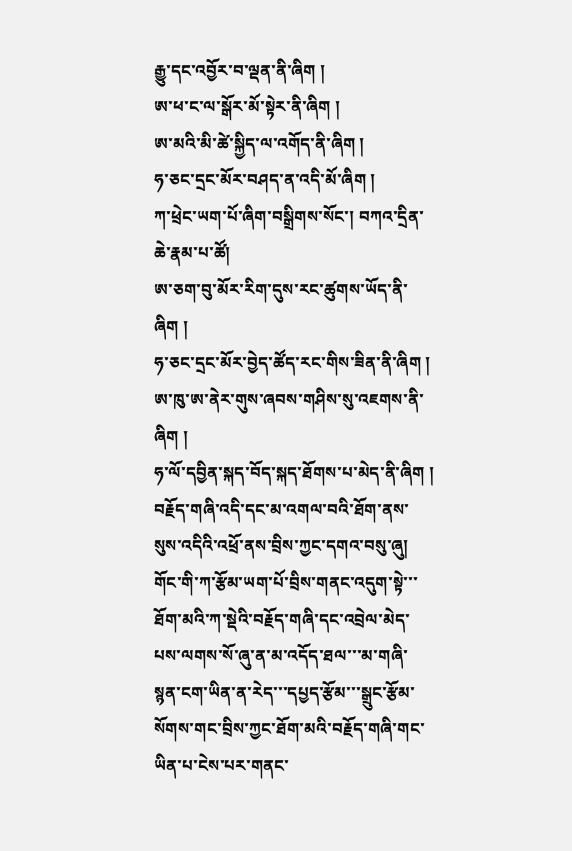རྒྱུ་དང་འབྱོར་བ་ལྡན་ནི་ཞིག །
ཨ་ཕ་ང་ལ་སྒོར་མོ་སྟེར་ནི་ཞིག །
ཨ་མའི་མི་ཚེ་སྐྱིད་ལ་འགོད་ནི་ཞིག །
ཧ་ཅང་དྲང་མོར་བཤད་ན་འདི་མོ་ཞིག །
ཀ་ཕྲེང་ཡག་པོ་ཞིག་བསྒྲིགས་སོང་། བཀའ་དྲིན་ཆེ་རྣམ་པ་ཚོ།
ཨ་ཅག་བུ་མོར་རིག་དུས་རང་ཚུགས་ཡོད་ནི་ཞིག །
ཧ་ཅང་དྲང་མོར་བྱེད་ཚོད་རང་གིས་ཟིན་ནི་ཞིག །
ཨ་ཁུ་ཨ་ནེར་གུས་ཞབས་གཤིས་སུ་འཇགས་ནི་ཞིག །
ཧ་ལོ་དབྱིན་སྐད་བོད་སྐད་ཐོགས་པ་མེད་ནི་ཞིག །
བརྗོད་གཞི་འདི་དང་མ་འགལ་བའི་ཐོག་ནས་སུས་འདིའི་འཕྲོ་ནས་བྲིས་ཀྱང་དགའ་བསུ་ཞུ། གོང་གི་ཀ་རྩོམ་ཡག་པོ་བྲིས་གནང་འདུག་སྟེ་་་ཐོག་མའི་ཀ་སྡེའི་བརྗོད་གཞི་དང་འབྲེལ་མེད་པས་ལགས་སོ་ཞུ་ན་མ་འདོད་ཐལ་་་མ་གཞི་སྙན་ངག་ཡིན་ན་རེད་་་དཔྱད་རྩོམ་་་སྒྲུང་རྩོམ་སོགས་གང་བྲིས་ཀྱང་ཐོག་མའི་བརྗོད་གཞི་གང་ཡིན་པ་ངེས་པར་གནང་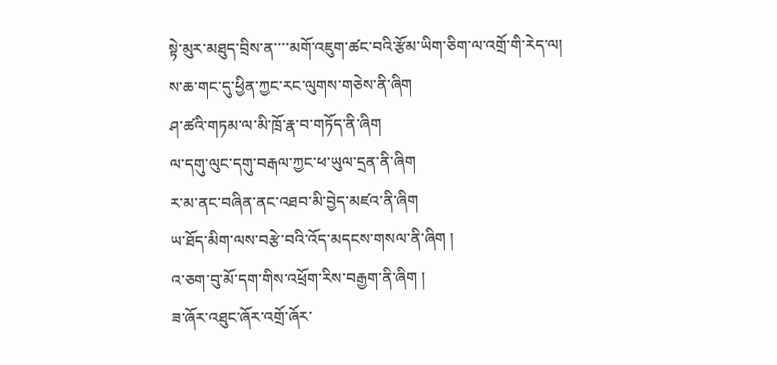སྟེ་མུར་མཐུད་བྲིས་ན་་་་མགོ་འཇུག་ཚང་བའི་རྩོམ་ཡིག་ཅིག་ལ་འགྲོ་གི་རེད་ལ།
ས་ཆ་གང་དུ་ཕྱིན་ཀྱང་རང་ལུགས་གཅེས་ནི་ཞིག
ཤ་ཚའི་གཏམ་ལ་མི་ཁྲོ་རྣ་བ་གཏོད་ནི་ཞིག
ལ་དགུ་ལུང་དགུ་བརྒལ་ཀྱང་ཕ་ཡུལ་དྲན་ནི་ཞིག
ར་མ་ནང་བཞིན་ནང་འཐབ་མི་བྱེད་མཛའ་ནི་ཞིག
ཡ་ཐོད་མིག་ལས་བརྩེ་བའི་འོད་མདངས་གསལ་ནི་ཞིག །
འ་ཅག་བུ་མོ་དག་གིས་འཕྲོག་རིས་བརྒྱག་ནི་ཞིག །
ཟ་ཞོར་འཐུང་ཞོར་འགྲོ་ཞོར་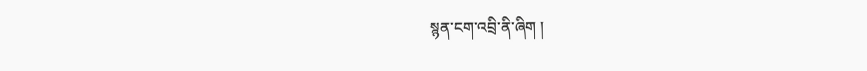སྙན་ངག་འབྲི་ནི་ཞིག །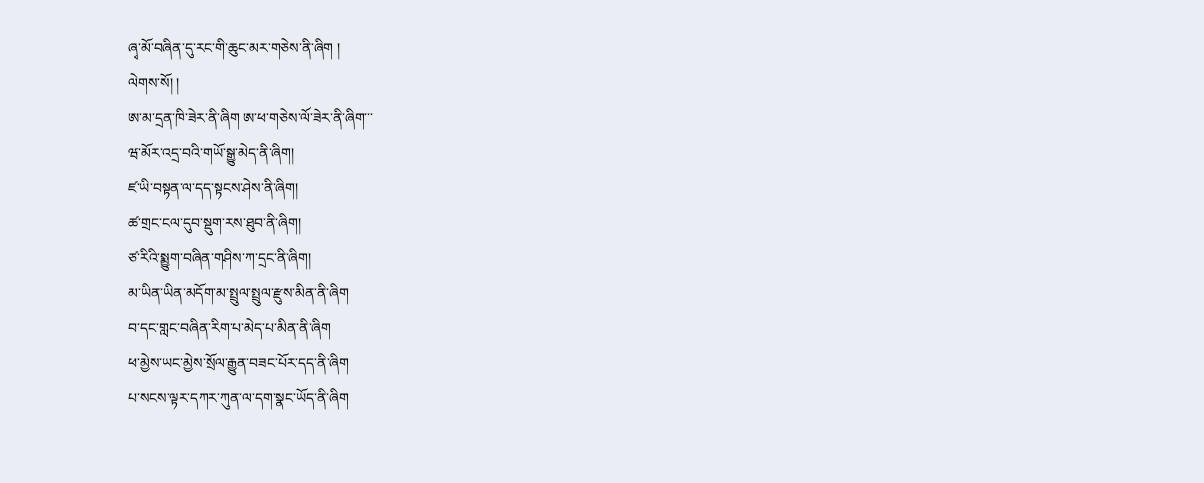ཞྭ་མོ་བཞིན་དུ་རང་གི་ཆུང་མར་གཅེས་ནི་ཞིག །
ལེགས་སོ། །
ཨ་མ་དྲན་ཁི་ཟེར་ནི་ཞིག ཨ་ཕ་གཅེས་ལོ་ཟེར་ནི་ཞིག་་་
ཝ་མོར་འདྲ་བའི་གཡོ་སྒྱུ་མེད་ནི་ཞིག།
ཛ་ཡི་བསྟན་ལ་དད་སྟངས་ཤེས་ནི་ཞིག།
ཚ་གྲང་ངལ་དུབ་སྡུག་རས་ཐུབ་ནི་ཞིག།
ཙ་རིའི་སྨྱུག་བཞིན་གཤིས་ཀ་དྲང་ནི་ཞིག།
མ་ཡིན་ཡིན་མདོག་མ་སྤྲུལ་སྤྲུལ་རྫུས་མིན་ནི་ཞིག
བ་དང་གླང་བཞིན་རིག་པ་མེད་པ་མིན་ནི་ཞིག
ཕ་མྱེས་ཡང་མྱེས་སྲོལ་རྒྱུན་བཟང་པོར་དད་ནི་ཞིག
པ་སངས་ལྟར་དཀར་ཀུན་ལ་དག་སྣང་ཡོད་ནི་ཞིག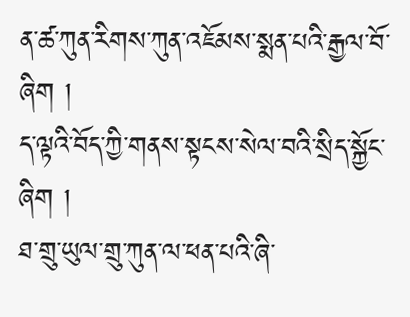ན་ཚ་ཀུན་རིགས་ཀུན་འཇོམས་སྨན་པའི་རྒྱལ་བོ་ཞིག །
ད་ལྟའི་བོད་ཀྱི་གནས་སྟངས་སེལ་བའི་སྲིད་སྐྱོང་ཞིག །
ཐ་གྲུ་ཡུལ་གྲུ་ཀུན་ལ་ཕན་པའི་ཞི་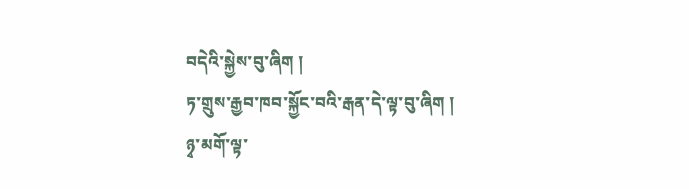བདེའི་སྐྱེས་བུ་ཞིག །
ཏ་གྲུས་རྒྱབ་ཁབ་སྐྱོང་བའི་རྒན་དེ་ལྟ་བུ་ཞིག །
ཉྭ་མགོ་ལྟ་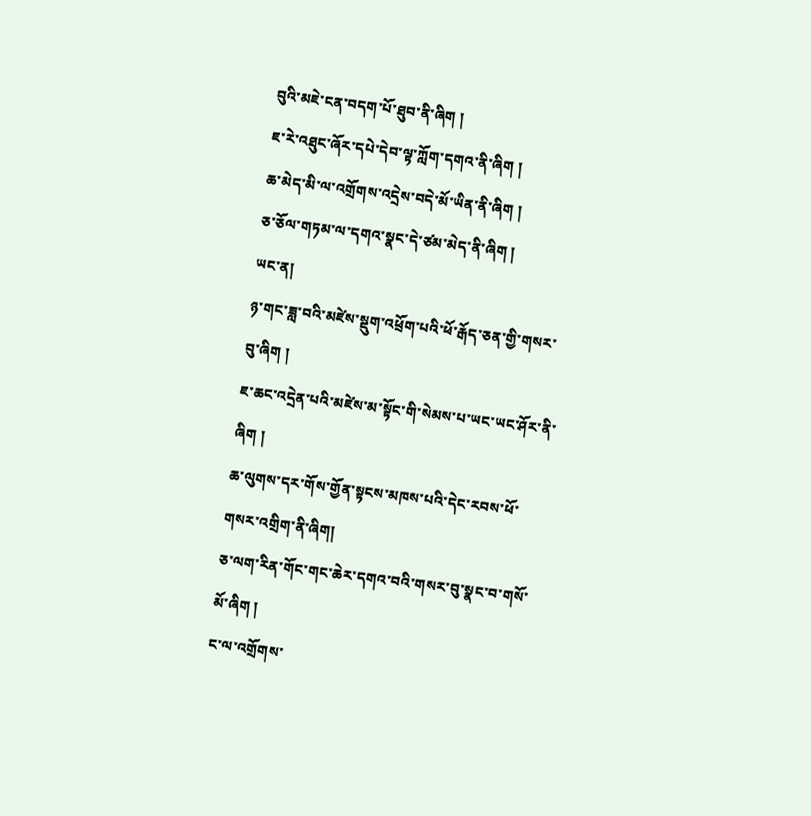བུའི་མཇེ་ངན་བདག་པོ་ཐུབ་ནི་ཞིག །
ཇ་རེ་འཐུང་ཞོར་དཔེ་དེབ་ལྟ་ཀློག་དགའ་ནི་ཞིག །
ཆ་མེད་མི་ལ་འགྲོགས་འདྲེས་བདེ་མོ་ཡིན་ནི་ཞིག །
ཅ་ཅོལ་གཏམ་ལ་དགའ་སྣང་དེ་ཙམ་མེད་ནི་ཞིག །
ཡང་ན།
ཉ་གང་ཟླ་བའི་མཛེས་སྡུག་འཕྲོག་པའི་ཕོ་རྒོད་ཅན་གྱི་གསར་བུ་ཞིག །
ཇ་ཆང་འདྲེན་པའི་མཛེས་མ་སྟོང་གི་སེམས་པ་ཡང་ཡང་ཤོར་ནི་ཞིག །
ཆ་ལུགས་དར་གོས་གྱོན་སྟངས་མཁས་པའི་དེང་རབས་ཕོ་གསར་འགྲིག་ནི་ཞིག།
ཅ་ལག་རིན་གོང་གང་ཆེར་དགའ་བའི་གསར་བུ་སྣང་བ་གསོ་མོ་ཞིག །
ང་ལ་འགྲོགས་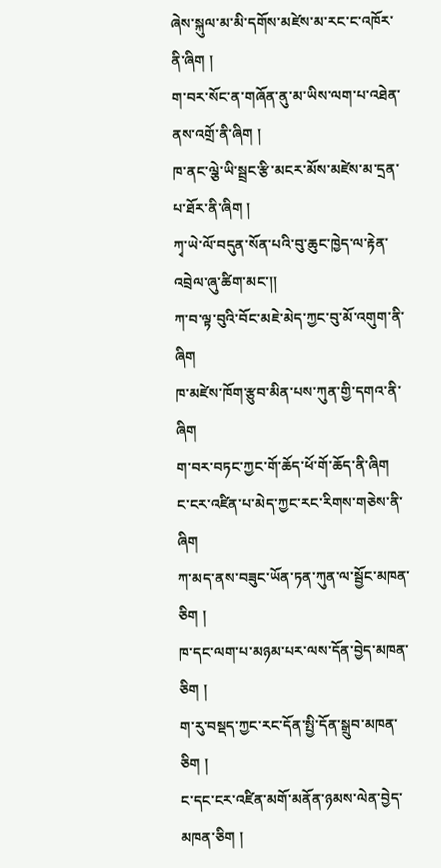ཞེས་སྐུལ་མ་མི་དགོས་མཛེས་མ་རང་ང་འཁོར་ནི་ཞིག །
ག་བར་སོང་ན་གཞོན་ནུ་མ་ཡིས་ལག་པ་འཐེན་ནས་འགྲོ་ནི་ཞིག །
ཁ་ནང་ལྕེ་ཡི་སྦྲང་རྩི་མངར་མོས་མཛེས་མ་དྲན་པ་ཐོར་ནི་ཞིག །
ཀྭ་ཡེ་ལོ་བདུན་སོན་པའི་བུ་ཆུང་ཁྱེད་ལ་རྟེན་འབྲེལ་ཞུ་ཚིག་མང་།།
ཀ་བ་ལྟ་བུའི་བོང་མཇེ་མེད་ཀྱང་བུ་མོ་འགུག་ནི་ཞིག
ཁ་མཛེས་ཁོག་རྩུབ་མིན་པས་ཀུན་གྱི་དགའ་ནི་ཞིག
ག་བར་བཏང་ཀྱང་གོ་ཆོད་ཕོ་གོ་ཆོད་ནི་ཞིག
ང་ངར་འཛིན་པ་མེད་ཀྱང་རང་རིགས་གཅེས་ནི་ཞིག
ཀ་མད་ནས་བཟུང་ཡོན་ཏན་ཀུན་ལ་སྦྱོང་མཁན་ཅིག །
ཁ་དང་ལག་པ་མཉམ་པར་ལས་དོན་བྱེད་མཁན་ཅིག །
ག་རུ་བསྡད་ཀྱང་རང་དོན་སྤྱི་དོན་སྒྲུབ་མཁན་ཅིག །
ང་དང་ངར་འཛིན་མགོ་མནོན་ཉམས་ལེན་བྱེད་མཁན་ཅིག །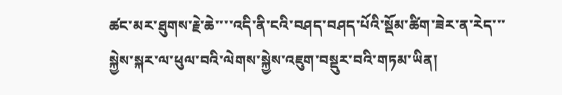ཚང་མར་ཐུགས་རྗེ་ཆེ་་་་འདི་ནི་ངའི་བཤད་བཤད་པོའི་སྡོམ་ཚིག་ཟེར་ན་རེད་་་སྐྱེས་སྐར་ལ་ཕུལ་བའི་ལེགས་སྐྱེས་འཇུག་བསྡུར་བའི་གཏམ་ཡིན།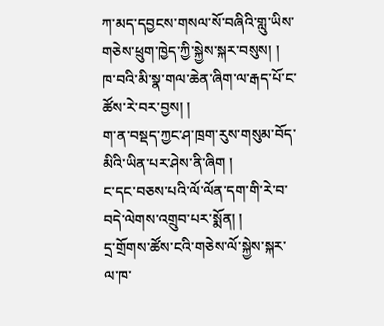ཀ་མད་དབྱངས་གསལ་སོ་བཞིའི་གླུ་ཡིས་གཅེས་ཕྲུག་ཁྱེད་ཀྱི་སྐྱེས་སྐར་བསུས། །
ཁ་བའི་མི་སྣ་གལ་ཆེན་ཞིག་ལ་རྒད་པོ་ང་ཚོས་རེ་བར་བྱས། །
ག་ན་བསྡད་ཀྱང་ཤ་ཁྲག་རུས་གསུམ་བོད་མིའི་ཡིན་པར་ཤེས་ནི་ཞིག །
ང་དང་བཅས་པའི་ལོ་ལོན་དག་གི་རེ་བ་བདེ་ལེགས་འགྲུབ་པར་སྨོན། །
དྲ་གྲོགས་ཚོས་ངའི་གཅེས་ལོ་སྐྱེས་སྐར་ལ་ཁ་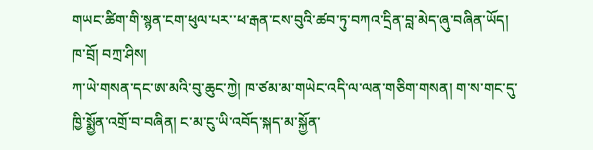གཡང་ཚིག་གི་སྙན་ངག་ཕུལ་པར་་ཕ་རྒན་ངས་བུའི་ཚབ་ཏུ་བཀའ་དྲིན་བླ་མེད་ཞུ་བཞིན་ཡོད། ཁ་བྲོ། བཀྲ་ཤིས།
ཀ་ཡེ་གསན་དང་ཨ་མའི་བུ་ཆུང་ཀྱེ། ཁ་ཙམ་མ་གཡེང་འདི་ལ་ལན་གཅིག་གསན། ག་ས་གང་དུ་ཁྱི་སྨྱོན་འགྲོ་བ་བཞིན། ང་མ་ངུ་ཡི་འབོད་སྐད་མ་སྐྱོན་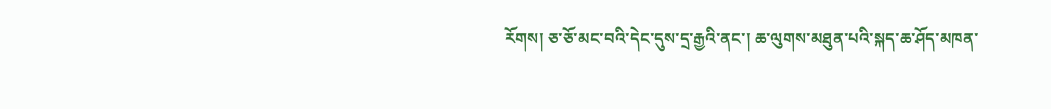རོགས། ཅ་ཅོ་མང་བའི་དེང་དུས་དྲ་རྒྱའི་ནང་། ཆ་ལུགས་མཐུན་པའི་སྐད་ཆ་ཤོད་མཁན་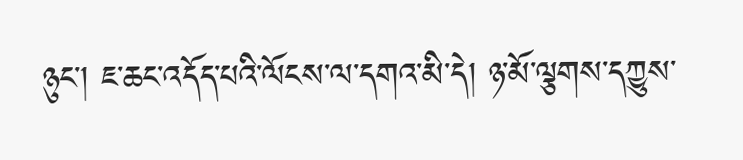ཉུང་། ཇ་ཆང་འདོད་པའི་ལོངས་ལ་དགའ་མི་དེ། ཉ་མོ་ལྕགས་དཀྱུས་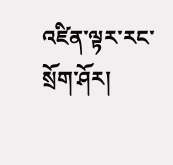འཛིན་ལྟར་རང་སྲོག་ཤོར།